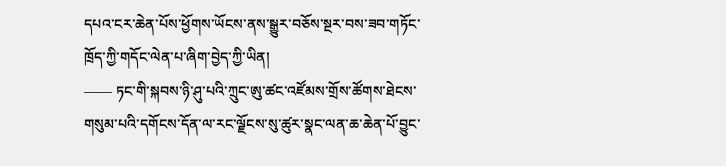དཔའ་ངར་ཆེན་པོས་ཕྱོགས་ཡོངས་ནས་སྒྱུར་བཅོས་སྔར་བས་ཟབ་གཏོང་ཁྲོད་ཀྱི་གདོང་ལེན་པ་ཞིག་བྱེད་ཀྱི་ཡིན།
—— ཏང་གི་སྐབས་ཉི་ཤུ་པའི་ཀྲུང་ཨུ་ཚང་འཛོམས་གྲོས་ཚོགས་ཐེངས་གསུམ་པའི་དགོངས་དོན་ལ་རང་ལྗོངས་སུ་ཚུར་སྣང་ལན་ཆ་ཆེན་པོ་བྱུང་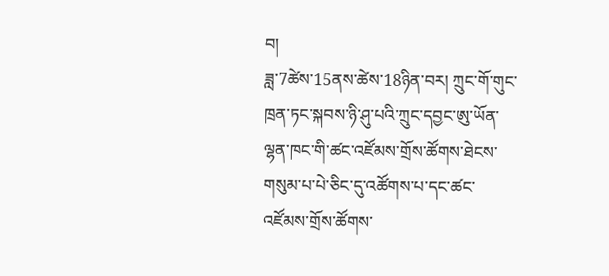བ།
ཟླ་7ཚེས་15ནས་ཚེས་18ཉིན་བར། ཀྲུང་གོ་གུང་ཁྲན་ཏང་སྐབས་ཉི་ཤུ་པའི་ཀྲུང་དབྱང་ཨུ་ཡོན་ལྷན་ཁང་གི་ཚང་འཛོམས་གྲོས་ཚོགས་ཐེངས་གསུམ་པ་པེ་ཅིང་དུ་འཚོགས་པ་དང་ཚང་འཛོམས་གྲོས་ཚོགས་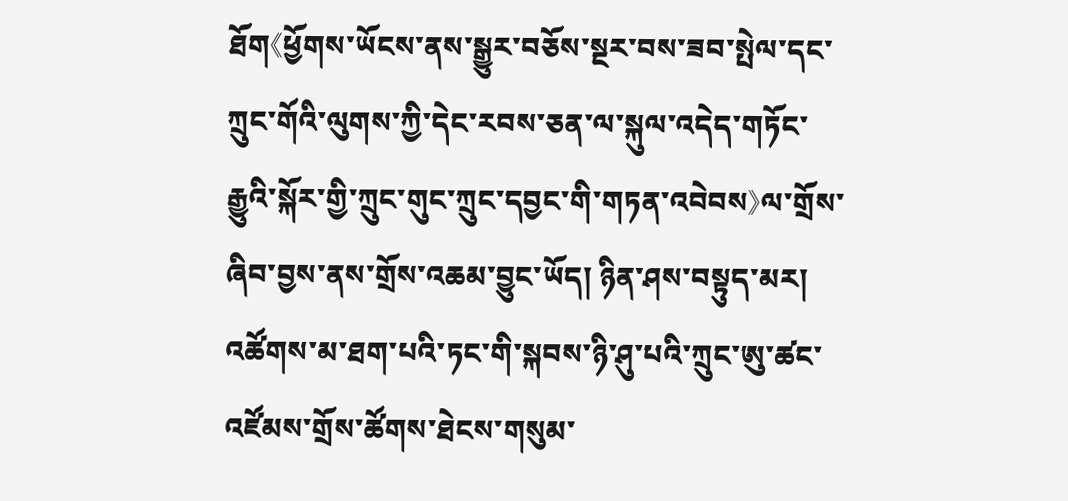ཐོག《ཕྱོགས་ཡོངས་ནས་སྒྱུར་བཅོས་སྔར་བས་ཟབ་སྤེལ་དང་ཀྲུང་གོའི་ལུགས་ཀྱི་དེང་རབས་ཅན་ལ་སྐུལ་འདེད་གཏོང་རྒྱུའི་སྐོར་གྱི་ཀྲུང་གུང་ཀྲུང་དབྱང་གི་གཏན་འབེབས》ལ་གྲོས་ཞིབ་བྱས་ནས་གྲོས་འཆམ་བྱུང་ཡོད། ཉིན་ཤས་བསྟུད་མར། འཚོགས་མ་ཐག་པའི་ཏང་གི་སྐབས་ཉི་ཤུ་པའི་ཀྲུང་ཨུ་ཚང་འཛོམས་གྲོས་ཚོགས་ཐེངས་གསུམ་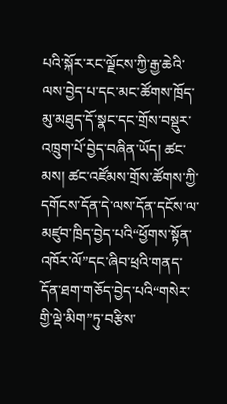པའི་སྐོར་རང་ལྗོངས་ཀྱི་རྒྱ་ཆེའི་ལས་བྱེད་པ་དང་མང་ཚོགས་ཁྲོད་མུ་མཐུད་དོ་སྣང་དང་གྲོས་བསྡུར་འཁྲུག་པོ་བྱེད་བཞིན་ཡོད། ཚང་མས། ཚང་འཛོམས་གྲོས་ཚོགས་ཀྱི་དགོངས་དོན་དེ་ལས་དོན་དངོས་ལ་མཛུབ་ཁྲིད་བྱེད་པའི“ཕྱོགས་སྟོན་འཁོར་ལོ”དང་ཞིབ་ཕྲའི་གནད་དོན་ཐག་གཅོད་བྱེད་པའི“གསེར་གྱི་ལྡེ་མིག”ཏུ་བརྩིས་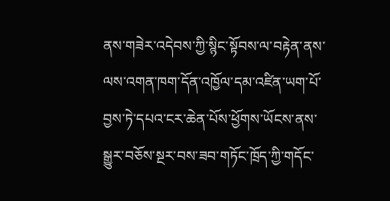ནས་གཟེར་འདེབས་ཀྱི་སྙིང་སྟོབས་ལ་བརྟེན་ནས་ལས་འགན་ཁག་དོན་འཁྱོལ་དམ་འཛིན་ཡག་པོ་བྱས་ཏེ་དཔའ་ངར་ཆེན་པོས་ཕྱོགས་ཡོངས་ནས་སྒྱུར་བཅོས་སྔར་བས་ཟབ་གཏོང་ཁྲོད་ཀྱི་གདོང་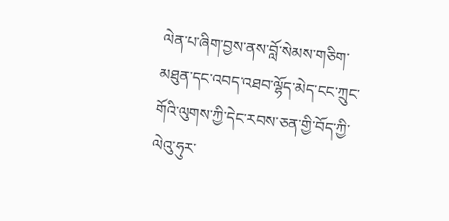ལེན་པ་ཞིག་བྱས་ནས་བློ་སེམས་གཅིག་མཐུན་དང་འབད་འཐབ་ལྷོད་མེད་ངང་ཀྲུང་གོའི་ལུགས་ཀྱི་དེང་རབས་ཅན་གྱི་བོད་ཀྱི་ལེའུ་ཧུར་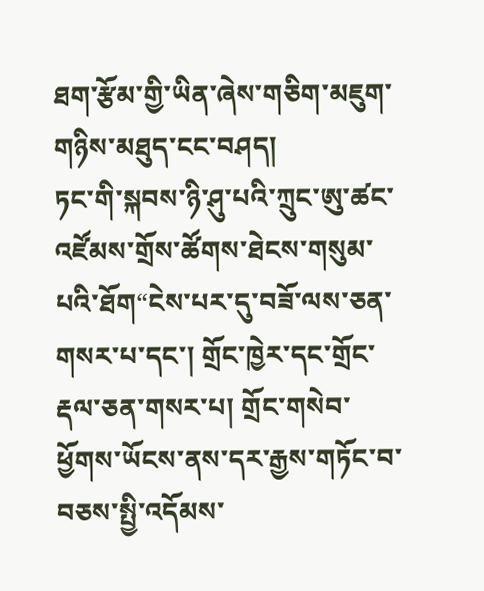ཐག་རྩོམ་གྱི་ཡིན་ཞེས་གཅིག་མཇུག་གཉིས་མཐུད་ངང་བཤད།
ཏང་གི་སྐབས་ཉི་ཤུ་པའི་ཀྲུང་ཨུ་ཚང་འཛོམས་གྲོས་ཚོགས་ཐེངས་གསུམ་པའི་ཐོག“ངེས་པར་དུ་བཟོ་ལས་ཅན་གསར་པ་དང་། གྲོང་ཁྱེར་དང་གྲོང་རྡལ་ཅན་གསར་པ། གྲོང་གསེབ་ཕྱོགས་ཡོངས་ནས་དར་རྒྱས་གཏོང་བ་བཅས་སྤྱི་འདོམས་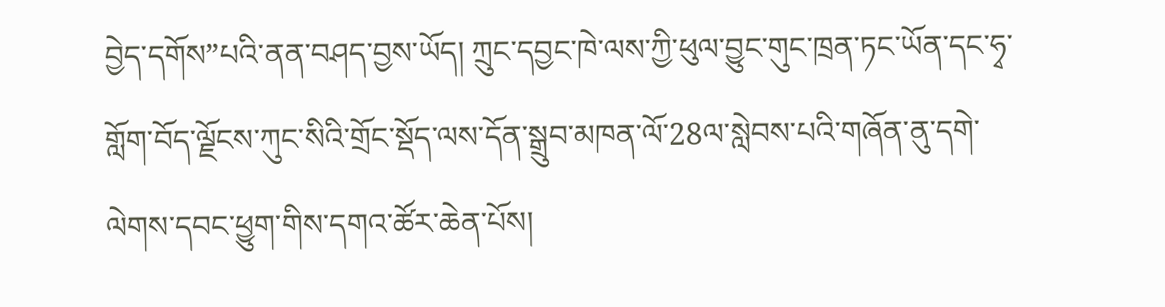བྱེད་དགོས”པའི་ནན་བཤད་བྱས་ཡོད། ཀྲུང་དབྱང་ཁེ་ལས་ཀྱི་ཕུལ་བྱུང་གུང་ཁྲན་ཏང་ཡོན་དང་ཧྭ་གློག་བོད་ལྗོངས་ཀུང་སིའི་གྲོང་སྡོད་ལས་དོན་སྒྲུབ་མཁན་ལོ་28ལ་སླེབས་པའི་གཞོན་ནུ་དགེ་ལེགས་དབང་ཕྱུག་གིས་དགའ་ཚོར་ཆེན་པོས།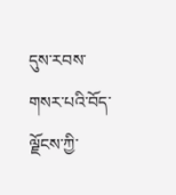དུས་རབས་གསར་པའི་བོད་ལྗོངས་ཀྱི་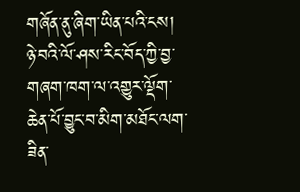གཞོན་ནུ་ཞིག་ཡིན་པའི་ངས། ཉེ་བའི་ལོ་ཤས་རིང་བོད་ཀྱི་བྱ་གཞག་ཁག་ལ་འགྱུར་ལྡོག་ཆེན་པོ་བྱུང་བ་མིག་མཐོང་ལག་ཟིན་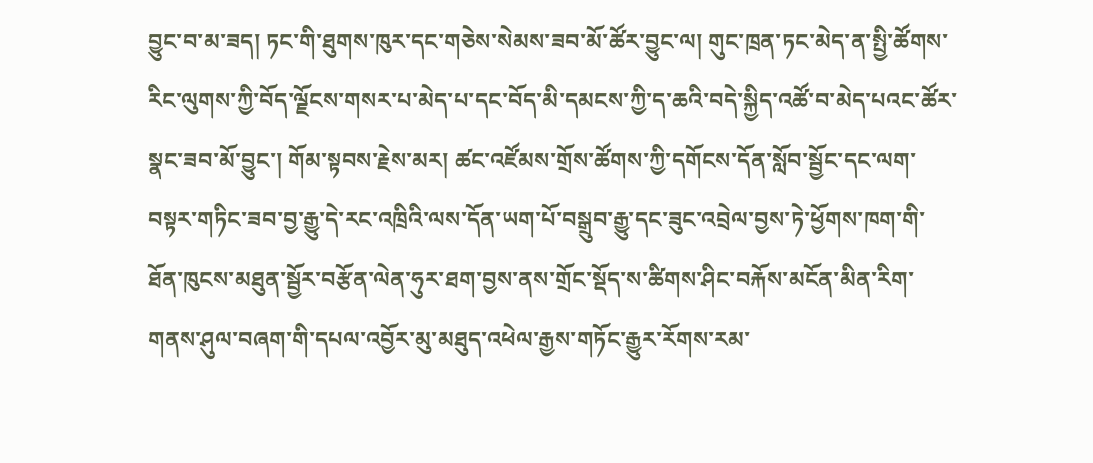བྱུང་བ་མ་ཟད། ཏང་གི་ཐུགས་ཁུར་དང་གཅེས་སེམས་ཟབ་མོ་ཚོར་བྱུང་ལ། གུང་ཁྲན་ཏང་མེད་ན་སྤྱི་ཚོགས་རིང་ལུགས་ཀྱི་བོད་ལྗོངས་གསར་པ་མེད་པ་དང་བོད་མི་དམངས་ཀྱི་ད་ཆའི་བདེ་སྐྱིད་འཚོ་བ་མེད་པའང་ཚོར་སྣང་ཟབ་མོ་བྱུང་། གོམ་སྟབས་རྗེས་མར། ཚང་འཛོམས་གྲོས་ཚོགས་ཀྱི་དགོངས་དོན་སློབ་སྦྱོང་དང་ལག་བསྟར་གཏིང་ཟབ་བྱ་རྒྱུ་དེ་རང་འཁྲིའི་ལས་དོན་ཡག་པོ་བསྒྲུབ་རྒྱུ་དང་ཟུང་འབྲེལ་བྱས་ཏེ་ཕྱོགས་ཁག་གི་ཐོན་ཁུངས་མཐུན་སྦྱོར་བརྩོན་ལེན་ཧུར་ཐག་བྱས་ནས་གྲོང་སྡོད་ས་ཚིགས་ཤིང་བརྐོས་མངོན་མིན་རིག་གནས་ཤུལ་བཞག་གི་དཔལ་འབྱོར་མུ་མཐུད་འཕེལ་རྒྱས་གཏོང་རྒྱུར་རོགས་རམ་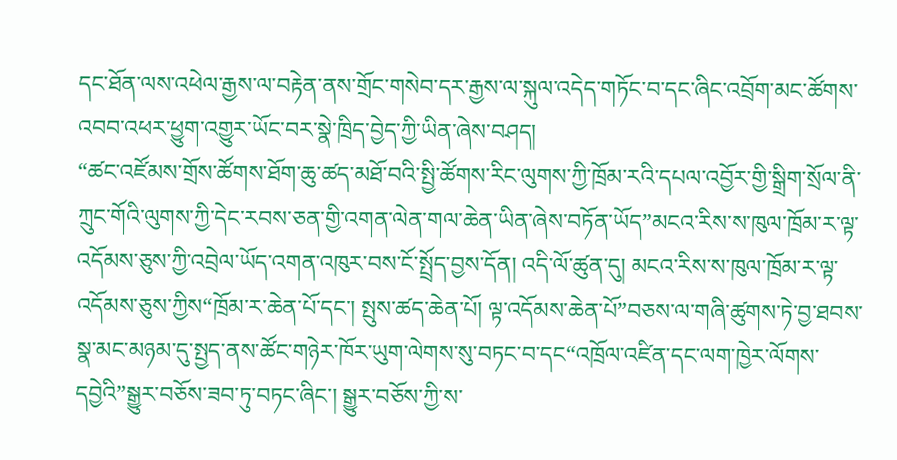དང་ཐོན་ལས་འཕེལ་རྒྱས་ལ་བརྟེན་ནས་གྲོང་གསེབ་དར་རྒྱས་ལ་སྐུལ་འདེད་གཏོང་བ་དང་ཞིང་འབྲོག་མང་ཚོགས་འབབ་འཕར་ཕྱུག་འགྱུར་ཡོང་བར་སྣེ་ཁྲིད་བྱེད་ཀྱི་ཡིན་ཞེས་བཤད།
“ཚང་འཛོམས་གྲོས་ཚོགས་ཐོག་ཆུ་ཚད་མཐོ་བའི་སྤྱི་ཚོགས་རིང་ལུགས་ཀྱི་ཁྲོམ་རའི་དཔལ་འབྱོར་གྱི་སྒྲིག་སྲོལ་ནི་ཀྲུང་གོའི་ལུགས་ཀྱི་དེང་རབས་ཅན་གྱི་འགན་ལེན་གལ་ཆེན་ཡིན་ཞེས་བཏོན་ཡོད”མངའ་རིས་ས་ཁུལ་ཁྲོམ་ར་ལྟ་འདོམས་ཅུས་ཀྱི་འབྲེལ་ཡོད་འགན་འཁུར་བས་ངོ་སྤྲོད་བྱས་དོན། འདི་ལོ་ཚུན་དུ། མངའ་རིས་ས་ཁུལ་ཁྲོམ་ར་ལྟ་འདོམས་ཅུས་ཀྱིས“ཁྲོམ་ར་ཆེན་པོ་དང་། སྤུས་ཚད་ཆེན་པོ། ལྟ་འདོམས་ཆེན་པོ”བཅས་ལ་གཞི་ཚུགས་ཏེ་བྱ་ཐབས་སྣ་མང་མཉམ་དུ་སྤྱད་ནས་ཚོང་གཉེར་ཁོར་ཡུག་ལེགས་སུ་བཏང་བ་དང“འཁྲོལ་འཛིན་དང་ལག་ཁྱེར་ལོགས་དབྱེའི”སྒྱུར་བཅོས་ཟབ་ཏུ་བཏང་ཞིང་། སྒྱུར་བཅོས་ཀྱི་ས་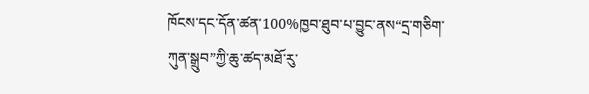ཁོངས་དང་དོན་ཚན་100%ཁྱབ་ཐུབ་པ་བྱུང་ནས“དྲ་གཅིག་ཀུན་སྒྲུབ”ཀྱི་ཆུ་ཚད་མཐོ་རུ་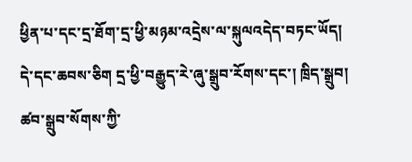ཕྱིན་པ་དང་དྲ་ཐོག་དྲ་ཕྱི་མཉམ་འདྲེས་ལ་སྐུལའདེད་བཏང་ཡོད། དེ་དང་ཆབས་ཅིག དྲ་ཕྱི་བརྒྱུད་རེ་ཞུ་སྒྲུབ་རོགས་དང་། ཁྲིད་སྒྲུབ། ཚབ་སྒྲུབ་སོགས་ཀྱི་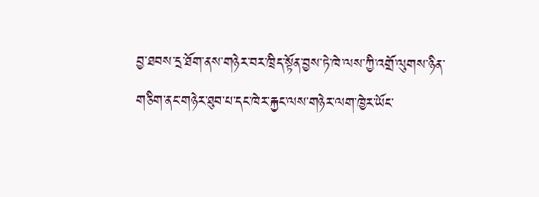བྱ་ཐབས་དྲ་ཐོག་ནས་གཉེར་བར་ཁྲིད་སྟོན་བྱས་ཏེ་ཁེ་ལས་ཀྱི་འགྲོ་ལུགས་ཉིན་གཅིག་ནང་གཉེར་ཐུབ་པ་དང་ཁེར་རྐྱང་ལས་གཉེར་ལག་ཁྱེར་ཡོང་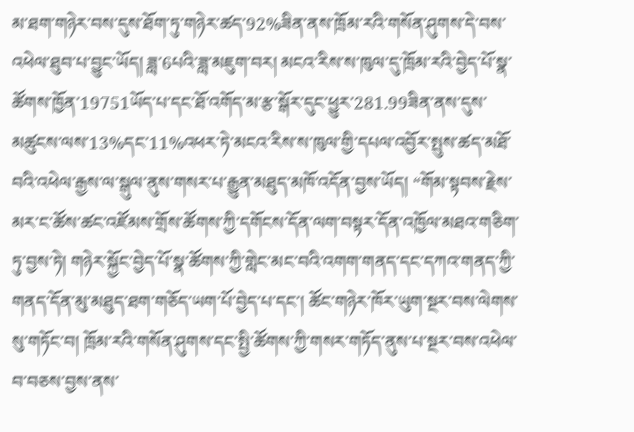མ་ཐག་གཉེར་བས་དུས་ཐོག་ཏུ་གཉེར་ཚད་92%ཟིན་ནས་ཁྲོམ་རའི་གསོན་ཤུགས་དེ་བས་འཕེལ་ཐུབ་པ་བྱུང་ཡོད། ཟླ་6པའི་ཟླ་མཇུག་བར། མངའ་རིས་ས་ཁུལ་དུ་ཁྲོམ་རའི་བྱེད་པོ་སྣ་ཚོགས་ཁྱོན་19751ཡོད་པ་དང་ཐོ་འགོད་མ་རྩ་སྒོར་དུང་ཕྱུར་281.99ཟིན་ནས་དུས་མཚུངས་ལས་13%དང་11%འཕར་ཏེ་མངའ་རིས་ས་ཁུལ་གྱི་དཔལ་འབྱོར་སྤུས་ཚད་མཐོ་བའི་འཕེལ་རྒྱས་ལ་སྒུལ་ནུས་གསར་པ་རྒྱུན་མཐུད་མཁོ་འདོན་བྱས་ཡོད། “གོམ་སྟབས་རྗེས་མར་ང་ཚོས་ཚང་འཛོམས་གྲོས་ཚོགས་ཀྱི་དགོངས་དོན་ལག་བསྟར་དོན་འཁྱོལ་མཐའ་གཅིག་ཏུ་བྱས་ཏེ། གཉེར་སྐྱོང་བྱེད་པོ་སྣ་ཚོགས་ཀྱི་གླེང་མང་བའི་འགག་གནད་དང་དཀའ་གནད་ཀྱི་གནད་དོན་མུ་མཐུད་ཐག་གཅོད་ཡག་པོ་བྱེད་པ་དང་། ཚོང་གཉེར་ཁོར་ཡུག་སྔར་བས་ལེགས་སུ་གཏོང་བ། ཁྲོམ་རའི་གསོན་ཤུགས་དང་སྤྱི་ཚོགས་ཀྱི་གསར་གཏོད་ནུས་པ་སྔར་བས་འཕེལ་བ་བཅས་བྱས་ནས་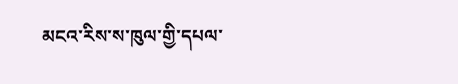མངའ་རིས་ས་ཁུལ་གྱི་དཔལ་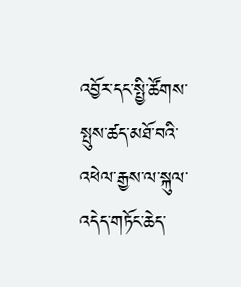འབྱོར་དང་སྤྱི་ཚོགས་སྤུས་ཚད་མཐོ་བའི་འཕེལ་རྒྱས་ལ་སྐུལ་འདེད་གཏོང་ཆེད་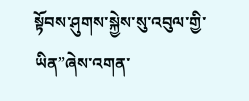སྟོབས་ཤུགས་སྐྱེས་སུ་འབུལ་གྱི་ཡིན”ཞེས་འགན་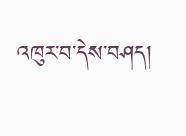འཁུར་བ་དེས་བཤད།